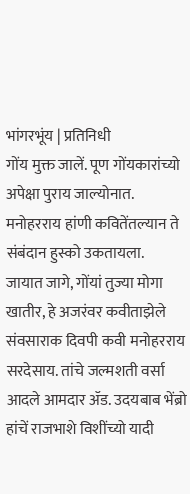भांगरभूंय | प्रतिनिधी
गोंय मुक्त जालें. पूण गोंयकारांच्यो अपेक्षा पुराय जाल्योनात. मनोहरराय हांणी कवितेंतल्यान ते संबंदान हुस्को उकतायला.
जायात जागे, गोंयां तुज्या मोगा खातीर, हे अजरंवर कवीताझेले संवसाराक दिवपी कवी मनोहरराय सरदेसाय. तांचे जल्मशती वर्सा आदले आमदार ॲड. उदयबाब भेंब्रो हांचें राजभाशे विशींच्यो यादी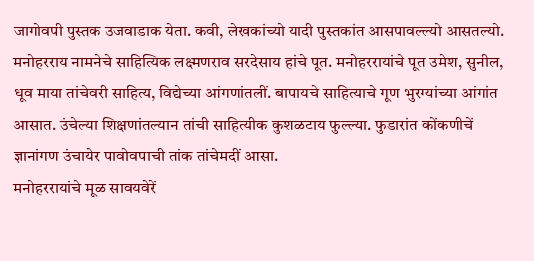जागोवपी पुस्तक उजवाडाक येता. कवी, लेखकांच्यो यादी पुस्तकांत आसपावल्ल्यो आसतल्यो.
मनोहरराय नामनेचे साहित्यिक लक्ष्मणराव सरदेसाय हांचे पूत. मनोहररायांचे पूत उमेश, सुनील, धूव माया तांचेवरी साहित्य, विद्येच्या आंगणांतलीं. बापायचे साहित्याचे गूण भुरग्यांच्या आंगांत आसात. उंचेल्या शिक्षणांतल्यान तांची साहित्यीक कुशळटाय फुल्ल्या. फुडारांत कोंकणीचें ज्ञानांगण उंचायेर पावोवपाची तांक तांचेमदीं आसा.
मनोहररायांचे मूळ सावयवेरें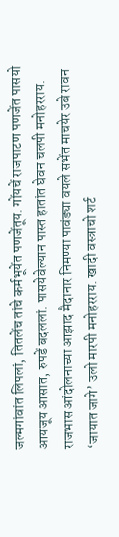जल्मगांवांत लिपलां, तितलेंच तांचे कर्मभूयेंत पणजेंतूय. गोंयचें राजपाटण पणजेंत पासयो आयजूय आसात, रुपडें बदललां. पासयेवेल्यान पास्त हातांत घेवन चलपी मनोहरराय. राजभास आंदोलनाच्या आझाद मैदानार निमण्या पावंड्या वयले सभेंत माचयेर उबे रावन ‘जायात जागे’ उलो मारपी मनोहरराय. खादी वस्त्राचो शर्ट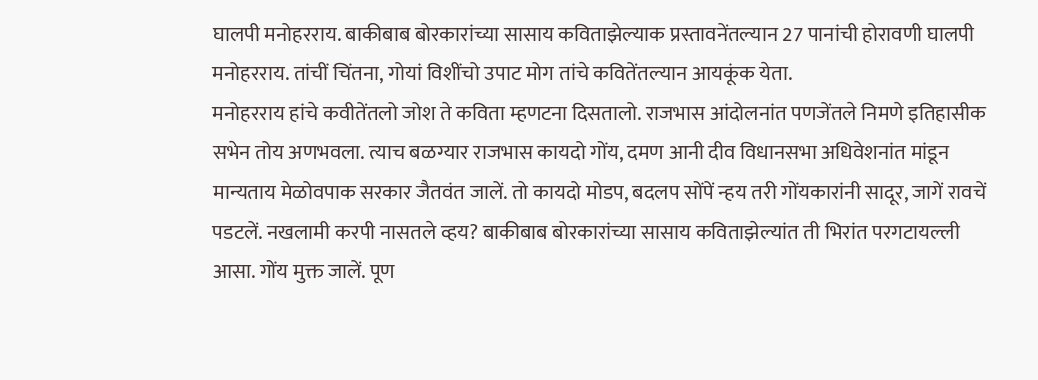घालपी मनोहरराय. बाकीबाब बोरकारांच्या सासाय कविताझेल्याक प्रस्तावनेंतल्यान 27 पानांची होरावणी घालपी मनोहरराय. तांचीं चिंतना, गोयां विशींचो उपाट मोग तांचे कवितेंतल्यान आयकूंक येता.
मनोहरराय हांचे कवीतेंतलो जोश ते कविता म्हणटना दिसतालो. राजभास आंदोलनांत पणजेंतले निमणे इतिहासीक सभेन तोय अणभवला. त्याच बळग्यार राजभास कायदो गोंय, दमण आनी दीव विधानसभा अधिवेशनांत मांडून मान्यताय मेळोवपाक सरकार जैतवंत जालें. तो कायदो मोडप, बदलप सोंपें न्हय तरी गोंयकारांनी सादूर, जागें रावचें पडटलें. नखलामी करपी नासतले व्हय? बाकीबाब बोरकारांच्या सासाय कविताझेल्यांत ती भिरांत परगटायल्ली आसा. गोंय मुक्त जालें. पूण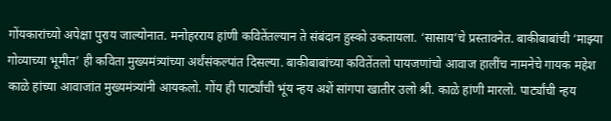गोंयकारांच्यो अपेक्षा पुराय जाल्योनात. मनोहरराय हांणी कवितेंतल्यान ते संबंदान हुस्को उकतायला. ‘सासाय’चे प्रस्तावनेत. बाकीबाबांची ‘माझ्या गोव्याच्या भूमीत’ ही कविता मुख्यमंत्र्यांच्या अर्थंसंकल्पांत दिसल्या. बाकीबाबांच्या कवितेंतलो पायजणांचो आवाज हालींच नामनेचे गायक महेश काळे हांच्या आवाजांत मुख्यमंत्र्यांनी आयकलो. गोंय ही पार्ट्यांची भूंय न्हय अशें सांगपा खातीर उलो श्री. काळे हांणी मारलो. पार्ट्यांची न्हय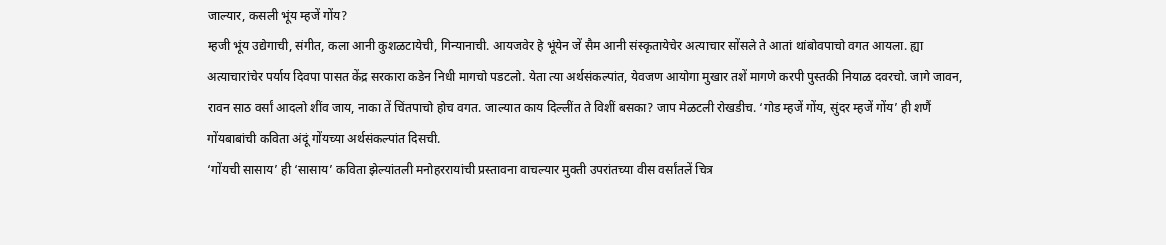जाल्यार, कसली भूंय म्हजें गोंय?
म्हजी भूंय उद्येगाची, संगीत, कला आनी कुशळटायेची, गिन्यानाची. आयजवेर हे भूंयेन जें सैम आनी संस्कृतायेचेर अत्याचार सोंसले ते आतां थांबोवपाचो वगत आयला. ह्या अत्याचारांचेर पर्याय दिवपा पासत केंद्र सरकारा कडेन निधी मागचो पडटलो. येता त्या अर्थसंकल्पांत, येवजण आयोगा मुखार तशें मागणे करपी पुस्तकी नियाळ दवरचो. जागे जावन, रावन साठ वर्सां आदलो शींव जाय, नाका तें चिंतपाचो होच वगत. जाल्यात काय दिल्लींत ते विशीं बसका? जाप मेळटली रोखडीच. ‘गोड म्हजें गोंय, सुंदर म्हजें गोंय’ ही शणैं गोंयबाबांची कविता अंदूं गोंयच्या अर्थसंकल्पांत दिसची.
‘गोंयची सासाय’ ही ‘सासाय’ कविता झेल्यांतली मनोहररायांची प्रस्तावना वाचल्यार मुक्ती उपरांतच्या वीस वर्सांतलें चित्र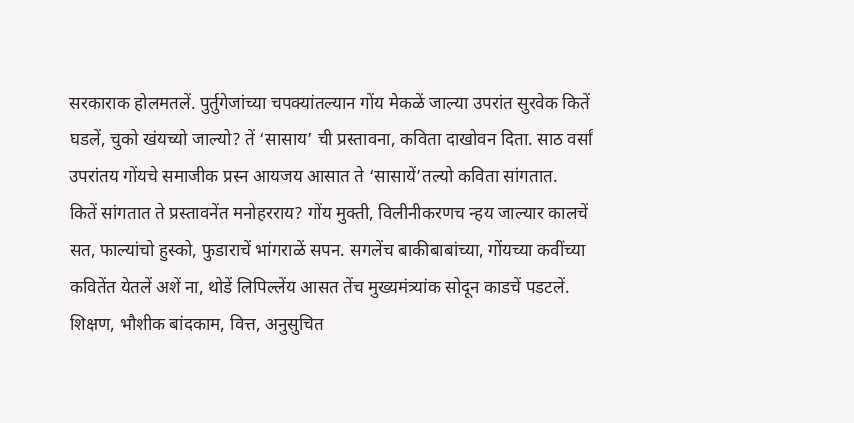सरकाराक होलमतलें. पुर्तुगेजांच्या चपक्यांतल्यान गोंय मेकळें जाल्या उपरांत सुरवेक कितें घडलें, चुको खंयच्यो जाल्यो? तें ‘सासाय’ ची प्रस्तावना, कविता दाखोवन दिता. साठ वर्सां उपरांतय गोंयचे समाजीक प्रस्न आयजय आसात ते ‘सासायें’तल्यो कविता सांगतात.
कितें सांगतात ते प्रस्तावनेंत मनोहरराय? गोंय मुक्ती, विलीनीकरणच न्हय जाल्यार कालचें सत, फाल्यांचो हुस्को, फुडाराचें भांगराळें सपन. सगलेंच बाकीबाबांच्या, गोंयच्या कवींच्या कवितेंत येतलें अशें ना, थोडें लिपिल्लेंय आसत तेंच मुख्यमंत्र्यांक सोदून काडचें पडटलें. शिक्षण, भौशीक बांदकाम, वित्त, अनुसुचित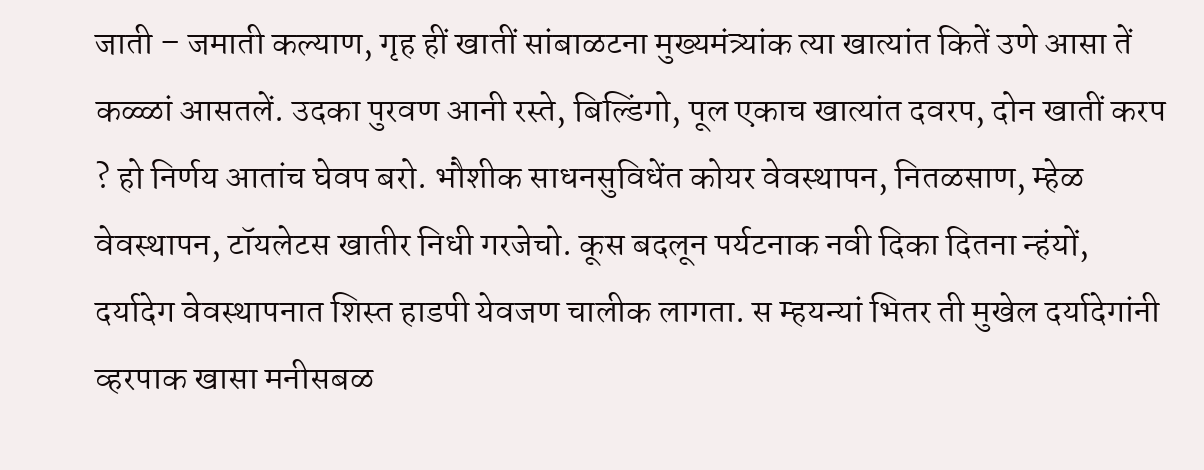जाती – जमाती कल्याण, गृह हीं खातीं सांबाळटना मुख्यमंत्र्यांक त्या खात्यांत कितें उणे आसा तें कळ्ळां आसतलें. उदका पुरवण आनी रस्ते, बिल्डिंगो, पूल एकाच खात्यांत दवरप, दोन खातीं करप ? हो निर्णय आतांच घेवप बरो. भौशीक साधनसुविधेंत कोयर वेवस्थापन, नितळसाण, म्हेळ वेवस्थापन, टॉयलेटस खातीर निधी गरजेचो. कूस बदलून पर्यटनाक नवी दिका दितना न्हंयों, दर्यादेग वेवस्थापनात शिस्त हाडपी येवजण चालीक लागता. स म्हयन्यां भितर ती मुखेल दर्यादेगांनी व्हरपाक खासा मनीसबळ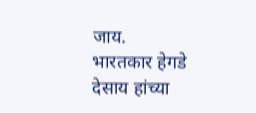जाय.
भारतकार हेगडे देसाय हांच्या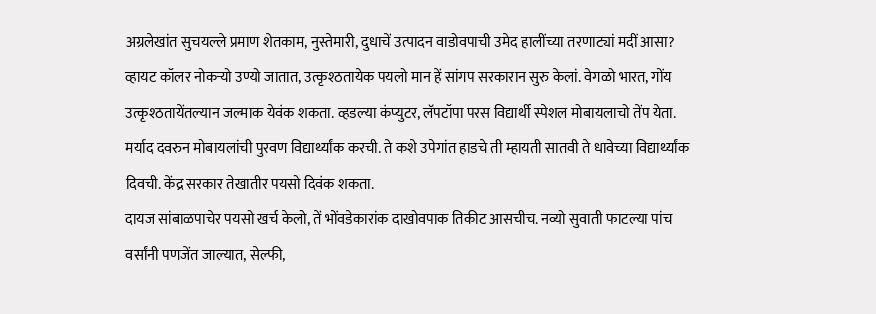अग्रलेखांत सुचयल्ले प्रमाण शेतकाम, नुस्तेमारी, दुधाचें उत्पादन वाडोवपाची उमेद हालींच्या तरणाट्यां मदीं आसा? व्हायट कॉलर नोकऱ्यो उण्यो जातात, उत्कृश्ठतायेक पयलो मान हें सांगप सरकारान सुरु केलां. वेगळो भारत, गोंय उत्कृश्ठतायेंतल्यान जल्माक येवंक शकता. व्हडल्या कंप्युटर, लॅपटॉपा परस विद्यार्थी स्पेशल मोबायलाचो तेंप येता. मर्याद दवरुन मोबायलांची पुरवण विद्यार्थ्यांक करची. ते कशे उपेगांत हाडचे ती म्हायती सातवी ते धावेच्या विद्यार्थ्यांक दिवची. केंद्र सरकार तेखातीर पयसो दिवंक शकता.
दायज सांबाळपाचेर पयसो खर्च केलो, तें भोंवडेकारांक दाखोवपाक तिकीट आसचीच. नव्यो सुवाती फाटल्या पांच वर्सांनी पणजेंत जाल्यात, सेल्फी,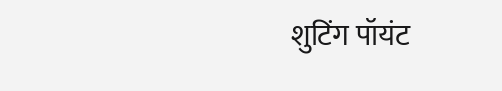शुटिंग पॉयंट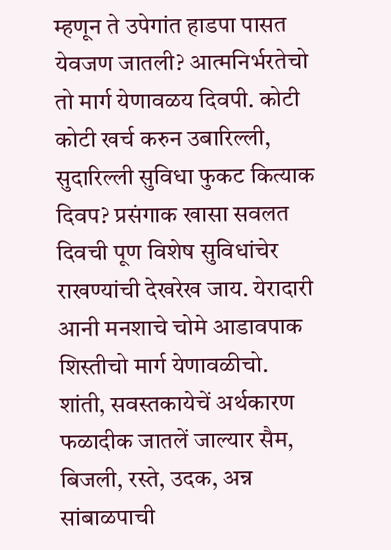म्हणून ते उपेगांत हाडपा पासत येवजण जातली? आत्मनिर्भरतेचो तो मार्ग येणावळय दिवपी. कोटी कोटी खर्च करुन उबारिल्ली, सुदारिल्ली सुविधा फुकट कित्याक दिवप? प्रसंगाक खासा सवलत दिवची पूण विशेष सुविधांचेर राखण्यांची देखरेख जाय. येरादारी आनी मनशाचे चोमे आडावपाक शिस्तीचो मार्ग येणावळीचो.
शांती, सवस्तकायेचें अर्थकारण फळादीक जातलें जाल्यार सैम, बिजली, रस्ते, उदक, अन्न सांबाळपाची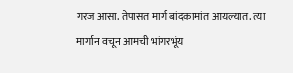गरज आसा. तेपासत मार्ग बांदकामांत आयल्यात. त्या मार्गान वचून आमची भांगरभूंय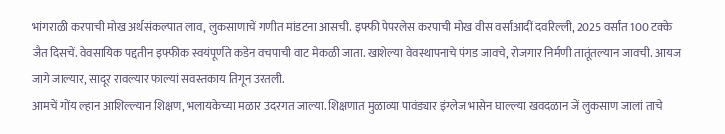भांगराळी करपाची मोख अर्थसंकल्पात लाव, लुकसाणाचें गणीत मांडटना आसची. इफ्फी पेपरलेस करपाची मोख वीस वर्सांआदीं दवरिल्ली, 2025 वर्सांत 100 टक्के जैत दिसचें. वेवसायिक पद्दतीन इफ्फीक स्वयंपूर्णते कडेन वचपाची वाट मेकळी जाता. खाशेल्या वेवस्थापनाचे पंगड जावचे, रोजगार निर्मणी तातूंतल्यान जावची. आयज जागे जाल्यार, सादूर रावल्यार फाल्यां सवस्तकाय तिगून उरतली.
आमचें गोंय ल्हान आशिल्ल्यान शिक्षण, भलायकेच्या मळार उदरगत जाल्या. शिक्षणात मुळाव्या पावंड्यार इंग्लेज भासेन घाल्ल्या खवदळान जें लुकसाण जालां ताचे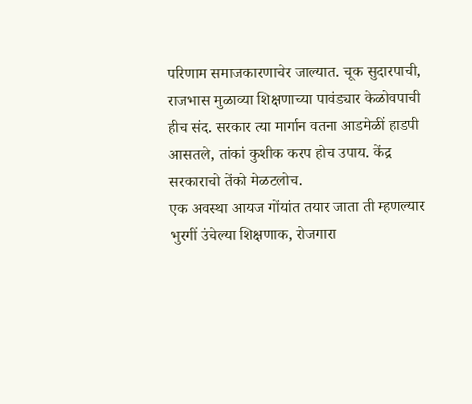परिणाम समाजकारणाचेर जाल्यात. चूक सुदारपाची, राजभास मुळाव्या शिक्षणाच्या पावंड्यार केळोवपाची हीच संद. सरकार त्या मार्गान वतना आडमेळीं हाडपी आसतले, तांकां कुशीक करप होच उपाय. केंद्र सरकाराचो तेंको मेळटलोच.
एक अवस्था आयज गोंयांत तयार जाता ती म्हणल्यार भुरगीं उंचेल्या शिक्षणाक, रोजगारा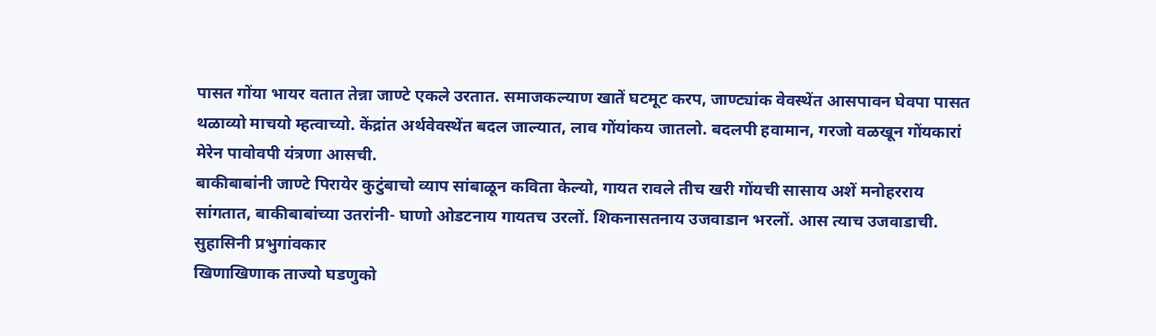पासत गोंया भायर वतात तेन्ना जाण्टे एकले उरतात. समाजकल्याण खातें घटमूट करप, जाण्ट्यांक वेवस्थेंत आसपावन घेवपा पासत थळाव्यो माचयो म्हत्वाच्यो. केंद्रांत अर्थवेवस्थेंत बदल जाल्यात, लाव गोंयांकय जातलो. बदलपी हवामान, गरजो वळखून गोंयकारां मेरेन पावोवपी यंत्रणा आसची.
बाकीबाबांनी जाण्टे पिरायेर कुटुंबाचो व्याप सांबाळून कविता केल्यो, गायत रावले तीच खरी गोंयची सासाय अशें मनोहरराय सांगतात, बाकीबाबांच्या उतरांनी- घाणो ओडटनाय गायतच उरलों. शिकनासतनाय उजवाडान भरलों. आस त्याच उजवाडाची.
सुहासिनी प्रभुगांवकार
खिणाखिणाक ताज्यो घडणुको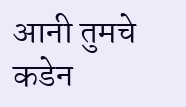आनी तुमचे कडेन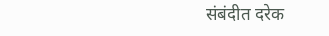संबंदीत दरेक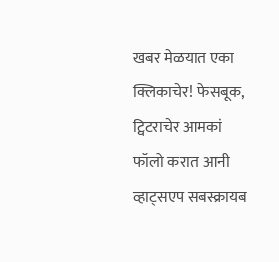खबर मेळयात एका क्लिकाचेर! फेसबूक, ट्विटराचेर आमकां फॉलो करात आनी व्हाट्सएप सबस्क्रायब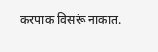करपाक विसरूं नाकात.